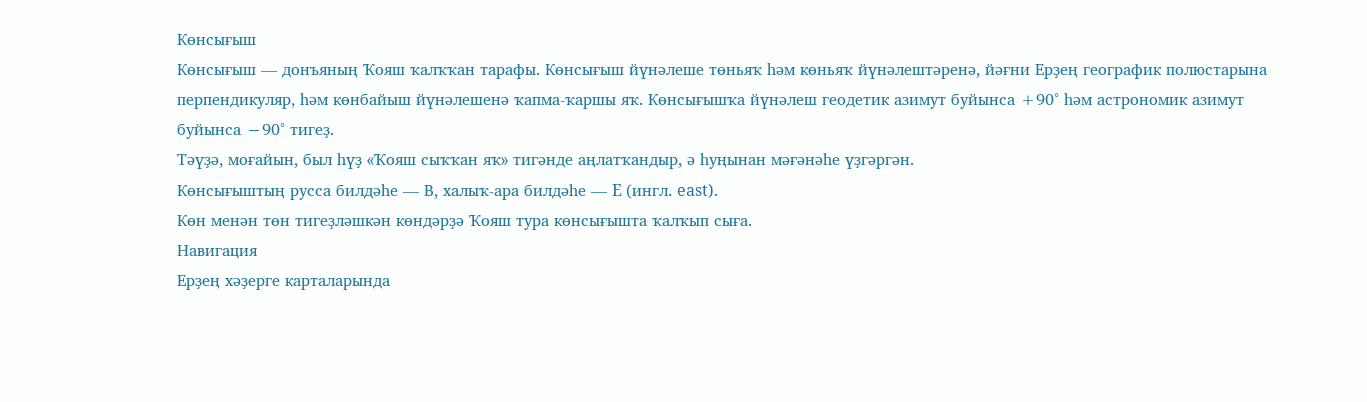Көнсығыш
Көнсығыш — донъяның Ҡояш ҡалҡҡан тарафы. Көнсығыш йүнәлеше төньяҡ һәм көньяҡ йүнәлештәренә, йәғни Ерҙең географик полюстарына перпендикуляр, һәм көнбайыш йүнәлешенә ҡапма-ҡаршы яҡ. Көнсығышҡа йүнәлеш геодетик азимут буйынса +90° һәм астрономик азимут буйынса −90° тигеҙ.
Тәүҙә, моғайын, был һүҙ «Ҡояш сыҡҡан яҡ» тигәнде аңлатҡандыр, ә һуңынан мәғәнәһе үҙгәргән.
Көнсығыштың русса билдәһе — В, халыҡ-ара билдәһе — E (ингл. east).
Көн менән төн тигеҙләшкән көндәрҙә Ҡояш тура көнсығышта ҡалҡып сыға.
Навигация
Ерҙең хәҙерге карталарында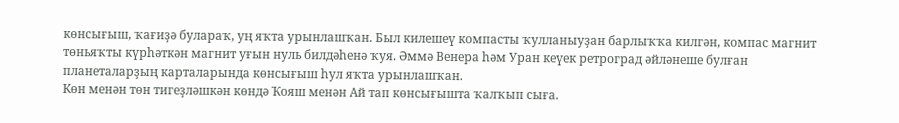көнсығыш, ҡағиҙә булараҡ, уң яҡта урынлашҡан. Был килешеү компасты ҡулланыуҙан барлыҡҡа килгән, компас магнит төньяҡты күрһәткән магнит уғын нуль билдәһенә ҡуя. Әммә Венера һәм Уран кеүек ретроград әйләнеше булған планеталарҙың карталарында көнсығыш һул яҡта урынлашҡан.
Көн менән төн тигеҙләшкән көндә Ҡояш менән Ай тап көнсығышта ҡалҡып сыға.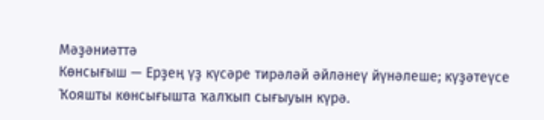Мәҙәниәттә
Көнсығыш — Ерҙең үҙ күсәре тирәләй әйләнеү йүнәлеше; күҙәтеүсе Ҡояшты көнсығышта ҡалҡып сығыуын күрә.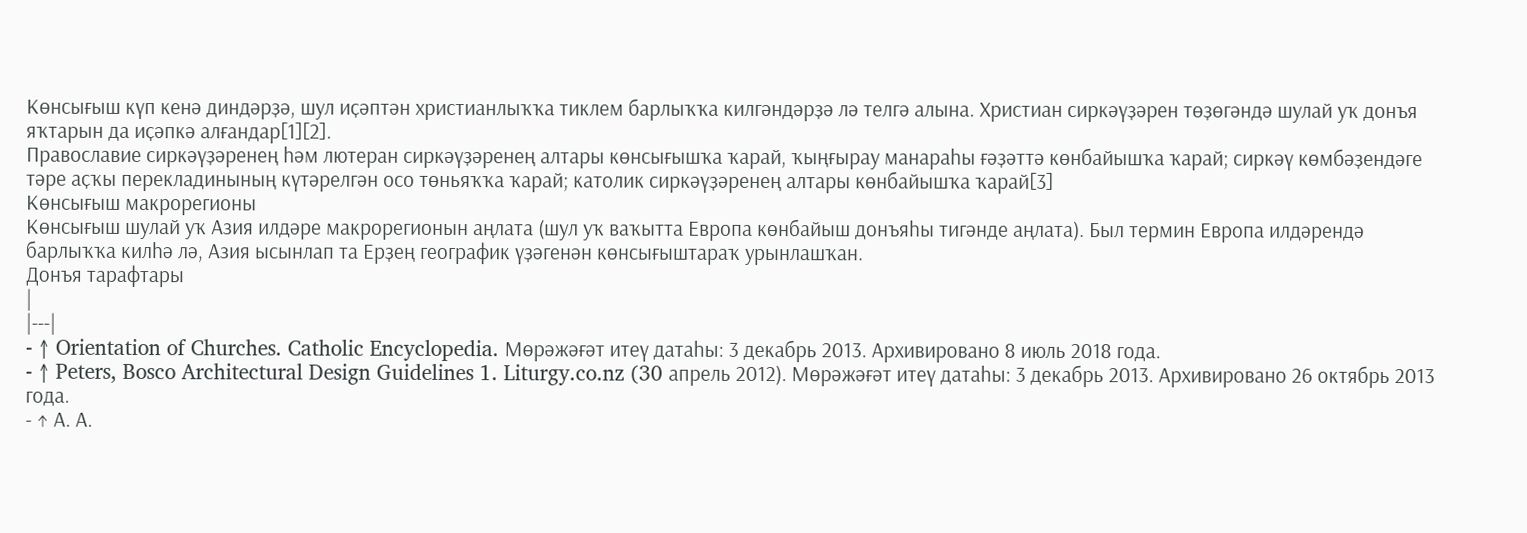Көнсығыш күп кенә диндәрҙә, шул иҫәптән христианлыҡҡа тиклем барлыҡҡа килгәндәрҙә лә телгә алына. Христиан сиркәүҙәрен төҙөгәндә шулай уҡ донъя яҡтарын да иҫәпкә алғандар[1][2].
Православие сиркәүҙәренең һәм лютеран сиркәүҙәренең алтары көнсығышҡа ҡарай, ҡыңғырау манараһы ғәҙәттә көнбайышҡа ҡарай; сиркәү көмбәҙендәге тәре аҫҡы перекладинының күтәрелгән осо төньяҡҡа ҡарай; католик сиркәүҙәренең алтары көнбайышҡа ҡарай[3]
Көнсығыш макрорегионы
Көнсығыш шулай уҡ Азия илдәре макрорегионын аңлата (шул уҡ ваҡытта Европа көнбайыш донъяһы тигәнде аңлата). Был термин Европа илдәрендә барлыҡҡа килһә лә, Азия ысынлап та Ерҙең географик үҙәгенән көнсығыштараҡ урынлашҡан.
Донъя тарафтары
|
|---|
- ↑ Orientation of Churches. Catholic Encyclopedia. Мөрәжәғәт итеү датаһы: 3 декабрь 2013. Архивировано 8 июль 2018 года.
- ↑ Peters, Bosco Architectural Design Guidelines 1. Liturgy.co.nz (30 апрель 2012). Мөрәжәғәт итеү датаһы: 3 декабрь 2013. Архивировано 26 октябрь 2013 года.
- ↑ А. А.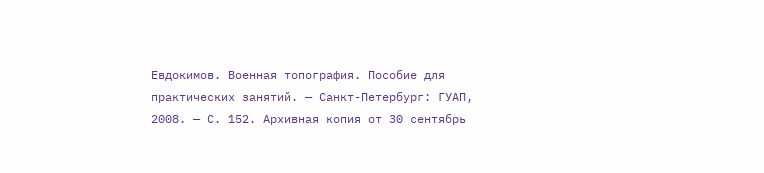Евдокимов. Военная топография. Пособие для практических занятий. — Санкт-Петербург: ГУАП, 2008. — С. 152. Архивная копия от 30 сентябрь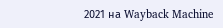2021 на Wayback Machine